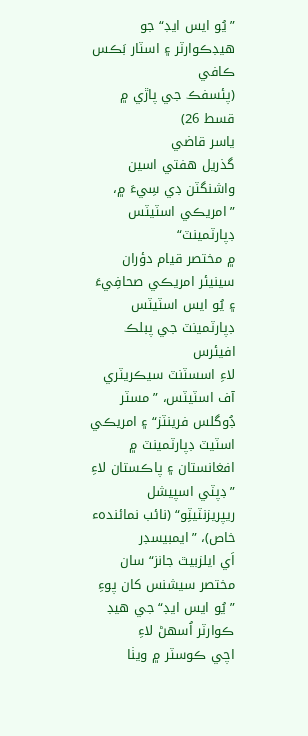”يُو ايس ايڊ“ جو هيڊڪوارٽر ۽ اسٽار بَڪس ڪافي
(پئسفڪ جي پاڙي ۾ قسط 26)
ياسر قاضي
گذريل هفتي اسين واشنگٽن ڊي سِيءَ ۾، ”امريڪي اسٽيٽس ڊپارٽمينٽ“
۾ مختصر قيام دؤران سينيئر امريڪي صحافِيءَ ۽ يُو ايس اسٽيٽس ڊپارٽمينٽ جي پبلڪ افيئرس
لاءِ اسسٽنٽ سيڪريٽري آف اسٽيٽس، ”مسٽر ڊُوگلس فرينٽز“ ۽ امريڪي اسٽيٽ ڊپارٽمينٽ ۾
افغانستان ۽ پاڪستان لاءِ ”ڊپٽي اسپيشل ريپريزنٽيٽِو“ (نائب نمائندهء خاص)، ”ايمبيسڊر
اَي ايلزبيٿ جانز“ سان مختصر سيشنس کان پوءِ ”يُو ايس ايڊ“ جي هيڊ ڪوارٽر اُسهڻ لاءِ
اچي ڪوسٽر ۾ ويٺا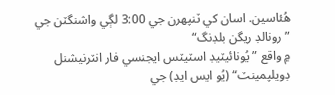هُئاسين. اسان کي ٽنپهرن جي 3:00 لڳي واشنگٽن جي ”رونالڊ ريگن بلڊنگ“
۾ واقع ”يُونائيٽيڊ اسٽيٽس ايجنسي فار انٽرنيشنل ڊويلپمينٽ“ (يُو ايس ايڊ) جي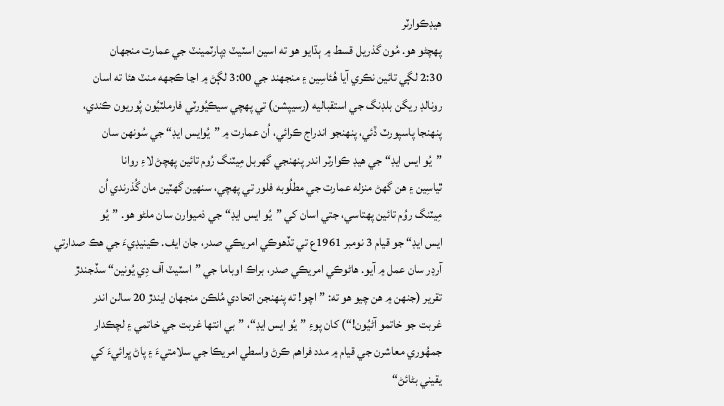هيڊڪوارٽر
پهچڻو هو. مُون گذريل قسط ۾ ٻڌايو هو ته اسين اسٽيٽ ڊپارٽمينٽ جي عمارت منجھان
2:30 لڳي تائين نڪري آيا هُئاسِين ۽ منجھند جي 3:00 لڳڻ ۾ اڃا ڪجھه منٽ هئا ته اسان
رونالڊ ريگن بلڊنگ جي استقباليه (رسيپشن) تي پهچي سيڪيُورٽي فارملٽيُون پُوريون ڪندي،
پنهنجا پاسپورٽ ڏئي، پنهنجو اندراج ڪرائي، اُن عمارت ۾ ”يُوايس ايڊ“ جي سُونهن سان
”يُو ايس ايڊ“ جي هيڊ ڪوارٽر اندر پنهنجي گھربل مِيٽنگ رُوم تائين پهچڻ لاءِ روانا
ٿياسِين ۽ هن گھڻ منزله عمارت جي مطلُوبه فلور تي پهچي، سنهين گھٽين مان گُذرندي اُن
مِيٽنگ روُم تائين پهتاسي، جتي اسان کي ”يُو ايس ايڊ“ جي ذميوارن سان ملڻو هو. ”يُو
ايس ايڊ“ جو قيام 3 نومبر 1961ع تي تڏهوڪي امريڪي صدر، جان ايف. ڪينيڊيءَ جي هڪ صدارتي
آرڊر سان عمل ۾ آيو. هاڻوڪي امريڪي صدر، براڪ اوباما جي ”اسٽيٽ آف دِي يُونين“ سڏجندڙ
تقرير (جنهن ۾ هن چيو هو ته: ”اچو! ته پنهنجن اتحادي مُلڪن منجھان ايندڙ 20 سالن اندر
غربت جو خاتمو آڻيُون!“) کان پوءِ ”يُو ايس ايڊ“، ”بي انتها غربت جي خاتمي ۽ لچڪدار
جمهُوري معاشرن جي قيام ۾ مدد فراهم ڪرڻ واسطي امريڪا جي سلامتيءَ ۽ پاڻ ڀرائيءَ کي
يقيني بڻائڻ“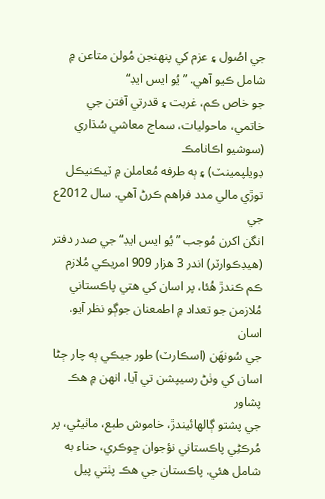جي اصُول ۽ عزم کي پنهنجن مُولن متاعن ۾ شامل ڪيو آهي. ”يُو ايس ايڊ“
جو خاص ڪم، غربت ۽ قدرتي آفتن جي خاتمي، ماحوليات، سماج معاشي سُڌاري (سوشيو اڪانامڪ
ڊويلپمينٽ) ۽ ٻه طرفه مُعاملن ۾ ٽيڪنيڪل توڙي مالي مدد فراهم ڪرڻ آهي. سال 2012ع جي
انگن اکرن مُوجب ”يُو ايس ايڊ“ جي صدر دفتر (هيڊڪوارٽر) اندر 3 هزار 909 امريڪي مُلازم
ڪم ڪندڙ هُئا، پر اسان کي هتي پاڪستاني مُلازمن جو تعداد ۾ اطمعنان جوڳو نظر آيو. اسان
جي سُونهَن (اسڪارٽ) طور جيڪي ٻه چار ڄڻا اسان کي وٺڻ رسيپشن تي آيا، انهن ۾ هڪ پشاور
جي پشتو ڳالهائيندڙ، خاموش طبع، ماٺيڻي، پر مُرڪڻِي پاڪستاني نؤجوان ڇوڪري، حناء به
شامل هئي. پاڪستان جي هڪ پٺتي پيل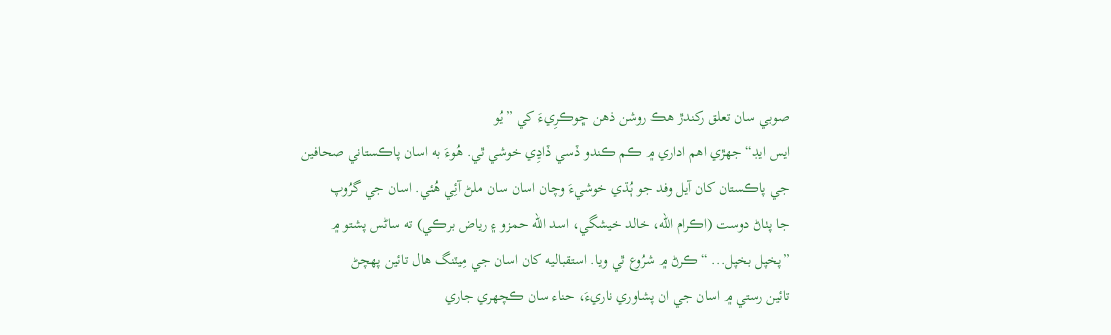صوبي سان تعلق رکندڙ هڪ روشن ذهن ڇوڪرِيءَ کي ”يُو
ايس ايڊ“ جهڙي اهم اداري ۾ ڪم ڪندو ڏسي ڏاڍِي خوشي ٿي. هُوءَ به اسان پاڪستاني صحافين
جي پاڪستان کان آيل وفد جو ٻُڌي خوشيءَ وچان اسان سان ملڻ آئِي هُئي. اسان جي گرُوپ
جا پٺاڻ دوست (اڪرام الله، خالد خيشگي، اسد الله حمزو ۽ رياض برڪي) ته ساڻس پشتو ۾
”پخپل بخپل... “ ڪرڻ ۾ شرُوع ٿي ويا. استقباليه کان اسان جي مِيٽنگ هال تائين پهچڻ
تائين رستي ۾ اسان جي ان پشاوري ناريءَ، حناء سان ڪچهري جاري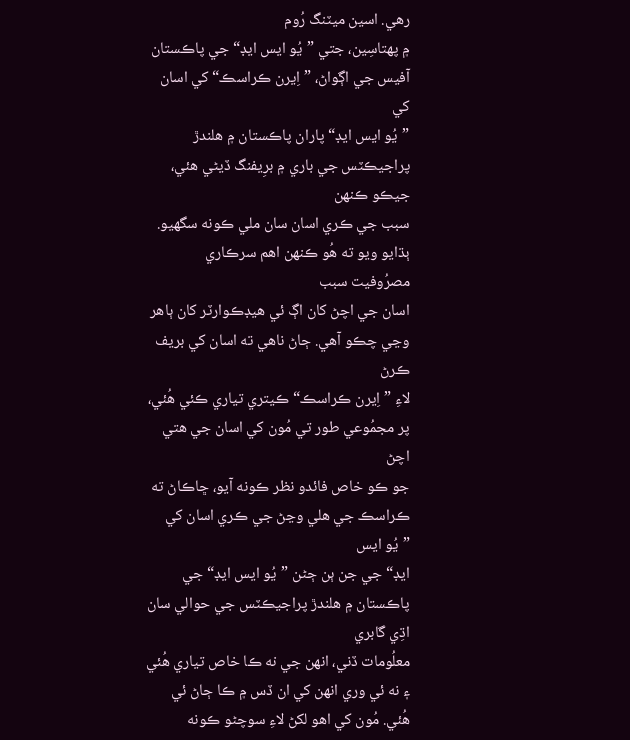رهي. اسين ميٽنگ رُوم
۾ پهتاسِين، جتي ”يُو ايس ايڊ“ جي پاڪستان آفيس جي اڳواڻ، ”اِيرن ڪراسڪ“ کي اسان کي
”يُو ايس ايڊ“ پاران پاڪستان ۾ هلندڙ پراجيڪٽس جي باري ۾ برِيفنگ ڏيڻي هئي، جيڪو ڪنهن
سبب جي ڪري اسان سان ملي ڪونه سگھيو. ٻڌايو ويو ته هُو ڪنهن اهم سرڪاري مصرُوفيت سبب
اسان جي اچڻ کان اڳ ئي هيڊڪوارٽر کان ٻاهر وڃي چڪو آهي. ڄاڻ ناهي ته اسان کي بريف ڪرڻ
لاءِ ”اِيرن ڪراسڪ“ ڪيتري تياري ڪئي هُئي، پر مجمُوعي طور تي مُون کي اسان جي هتي اچڻ
جو ڪو خاص فائدو نظر ڪونه آيو، ڇاڪاڻ ته ڪراسڪ جي هلي وڃڻ جي ڪري اسان کي ”يُو ايس
ايڊ“ جي جن ٻن ڄڻن ”يُو ايس ايڊ“ جي پاڪستان ۾ هلندڙ پراجيڪٽس جي حوالي سان اڌِي گابري
معلُومات ڏني، انهن جي نه ڪا خاص تياري هُئي ۽ نه ئي وري انهن کي ان ڏس ۾ ڪا ڄاڻ ئي
هُئي. مُون کي اهو لکڻ لاءِ سوچڻو ڪونه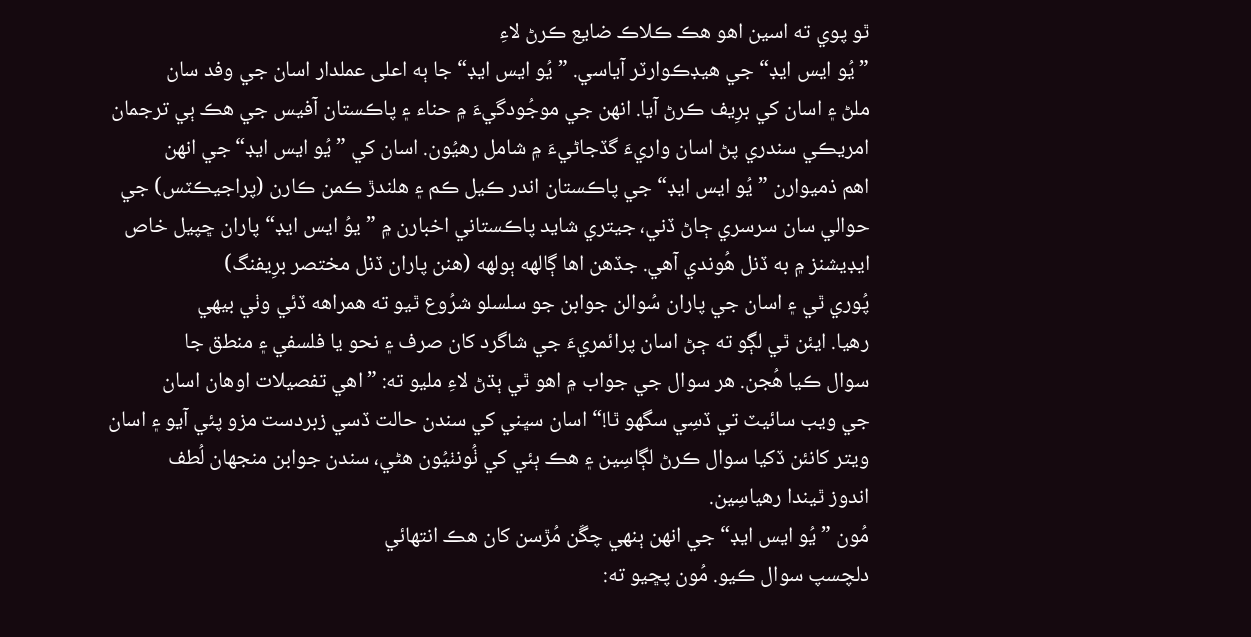ٿو پوي ته اسين اهو هڪ ڪلاڪ ضايع ڪرڻ لاءِ
”يُو ايس ايڊ“ جي هيڊڪوارٽر آياسي. ”يُو ايس ايڊ“ جا ٻه اعلى عملدار اسان جي وفد سان
ملڻ ۽ اسان کي برِيف ڪرڻ آيا. انهن جي موجُودگيءَ ۾ حناء ۽ پاڪستان آفيس جي هڪ ٻي ترجمان
امريڪي سندري پڻ اسان واريءَ گڏجاڻيءَ ۾ شامل رهيُون. اسان کي ”يُو ايس ايڊ“ جي انهن
اهم ذميوارن ”يُو ايس ايڊ“ جي پاڪستان اندر ڪيل ڪم ۽ هلندڙ ڪمن ڪارن (پراجيڪٽس) جي
حوالي سان سرسري ڄاڻ ڏني، جيتري شايد پاڪستاني اخبارن ۾ ”يوُ ايس ايڊ“ پاران ڇپيل خاص
ايڊيشنز ۾ به ڏنل هُوندي آهي. جڏهن اها ڳالهه ٻولهه (هنن پاران ڏنل مختصر برِيفنگ)
پُوري ٿي ۽ اسان جي پاران سُوالن جوابن جو سلسلو شرُوع ٿيو ته همراهه ڏئي وٺي بيهي
رهيا. ايئن ٿي لڳو ته ڄڻ اسان پرائمريءَ جي شاگرد کان صرف ۽ نحو يا فلسفي ۽ منطق جا
سوال ڪيا هُجن. هر سوال جي جواب ۾ اهو ٿي ٻڌڻ لاءِ مليو ته: ”اهي تفصيلات اوهان اسان
جي ويب سائيٽ تي ڏسِي سگھو ٿا!“ اسان سڀني کي سندن حالت ڏسي زبردست مزو پئي آيو ۽ اسان
ويتر کانئن ڏکيا سوال ڪرڻ لڳاسِين ۽ هڪ ٻئي کي ٺُونٺيُون هڻي، سندن جوابن منجھان لُطف
اندوز ٿيندا رهياسِين.
مُون ”يُو ايس ايڊ“ جي انهن ٻنهي چڱن مُڙسن کان هڪ انتهائي
دلچسپ سوال ڪيو. مُون پڇيو ته: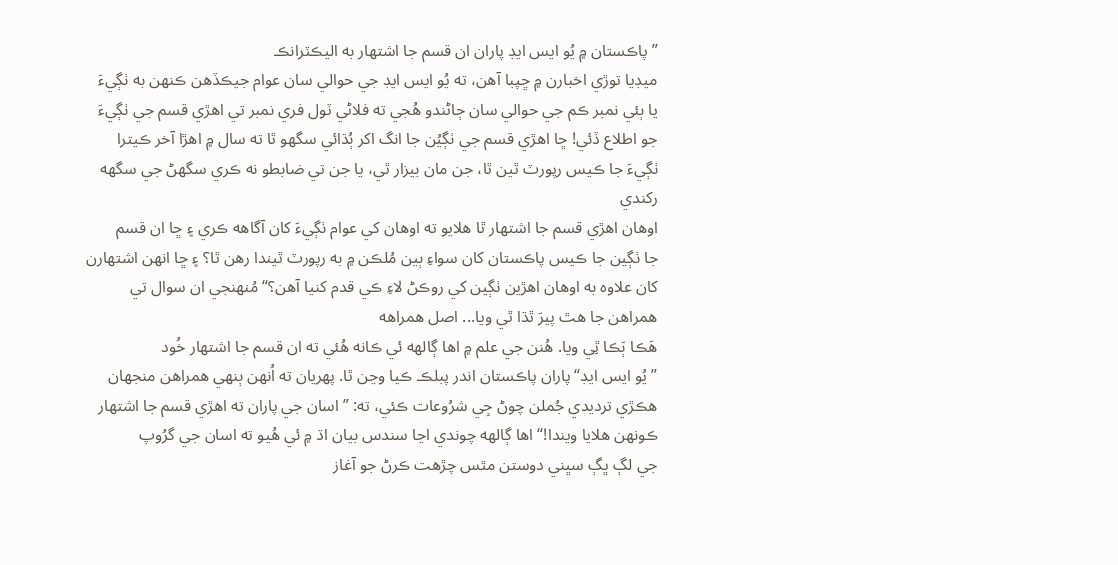”پاڪستان ۾ يُو ايس ايڊ پاران ان قسم جا اشتهار به اليڪٽرانڪ
ميڊيا توڙي اخبارن ۾ ڇپبا آهن، ته يُو ايس ايڊ جي حوالي سان عوام جيڪڏهن ڪنهن به ٺڳيءَ
يا ٻئي نمبر ڪم جي حوالي سان ڄاڻندو هُجي ته فلاڻي ٽول فري نمبر تي اهڙي قسم جي ٺڳيءَ
جو اطلاع ڏئي! ڇا اهڙي قسم جي ٺڳيُن جا انگ اکر ٻُڌائي سگھو ٿا ته سال ۾ اهڙا آخر ڪيترا
ٺڳيءَ جا ڪيس رپورٽ ٿين ٿا، جن مان بيزار ٿي، يا جن تي ضابطو نه ڪري سگھڻ جي سگھه رکندي
اوهان اهڙي قسم جا اشتهار ٿا هلايو ته اوهان کي عوام ٺڳيءَ کان آگاهه ڪري ۽ ڇا ان قسم
جا ٺڳين جا ڪيس پاڪستان کان سواءِ ٻين مُلڪن ۾ به رپورٽ ٿيندا رهن ٿا؟ ۽ ڇا انهن اشتهارن
کان علاوه به اوهان اهڙين ٺڳين کي روڪڻ لاءِ ڪي قدم کنيا آهن؟“ مُنهنجي ان سوال تي
همراهن جا هٿ پيرَ ٿڌا ٿي ويا... اصل همراهه
هَڪا ٻَڪا ٿِي ويا. هُنن جي علم ۾ اها ڳالهه ئي ڪانه هُئي ته ان قسم جا اشتهار خُود
”يُو ايس ايڊ“ پاران پاڪستان اندر پبلڪ ڪيا وڃن ٿا. پهريان ته اُنهن ٻنهي همراهن منجھان
هڪڙي ترديدي جُملن چوڻ جِي شرُوعات ڪئي، ته: ”اسان جي پاران ته اهڙي قسم جا اشتهار
ڪونهن هلايا ويندا!“ اها ڳالهه چوندي اڃا سندس بيان اڌ ۾ ئي هُيو ته اسان جي گرُوپ
جي لڳ ڀڳ سڀني دوستن مٿس چڙهت ڪرڻ جو آغاز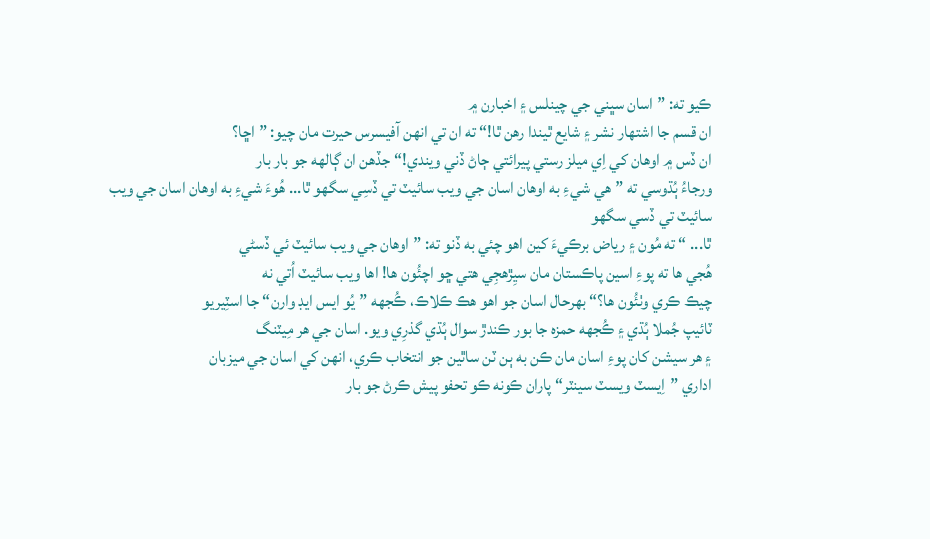ڪيو ته: ”اسان سڀني جي چينلس ۽ اخبارن ۾
ان قسم جا اشتهار نشر ۽ شايع ٿيندا رهن ٿا!“ ته ان تي انهن آفيسرس حيرت مان چيو: ”اڇا؟
ان ڏس ۾ اوهان کي اِي ميلز رستي پيرائتي ڄاڻ ڏني ويندي!“ جڏهن ان ڳالهه جو بار بار
ورجاءُ ٻُڌوسي ته ”هي شيءِ به اوهان اسان جي ويب سائيٽ تي ڏسِي سگھو ٿا... هُوءَ شيءِ به اوهان اسان جي ويب سائيٽ تي ڏسي سگھو
ٿا... “ ته مُون ۽ رياض برڪيءَ کين اهو چئي به ڏنو ته: ”اوهان جي ويب سائيٽ ئي ڏسڻي
هُجي ها ته پوءِ اسين پاڪستان مان سيِڙهجِي هتي ڇو اچئُون ها! اها ويب سائيٽ اُتي نه
چيڪ ڪري وٺئُون ها؟“ بهرحال اسان جو اهو هڪ ڪلاڪ، ڪُجهه ”يُو ايس ايڊ وارن“ جا اسٽِيريو
ٽائيپ جُملا ٻُڌي ۽ ڪُجهه حمزه جا بور ڪندڙ سوال ٻُڌي گذرِي ويو. اسان جي هر مِيٽنگ
۽ هر سيشن کان پوءِ اسان مان ڪن به ٻن ٽن ساٿين جو انتخاب ڪري، انهن کي اسان جي ميزبان
اداري ”اِيسٽ ويسٽ سينٽر“ پاران ڪونه ڪو تحفو پيش ڪرڻ جو بار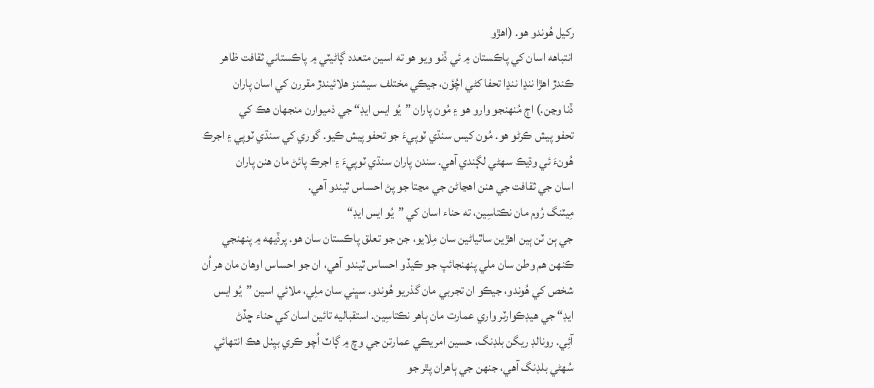رکيل هُوندو هو. (اهڙو
انتباهه اسان کي پاڪستان ۾ ئي ڏنو ويو هو ته اسين متعدد ڳاڻيٽي ۾ پاڪستاني ثقافت ظاهر
ڪندڙ اهڙا ننڍا ننڍا تحفا کڻي اچُؤن، جيڪي مختلف سيشنز هلائيندڙ مقررن کي اسان پاران
ڏنا وڃن.) اڄ مُنهنجو وارو هو ۽ مُون پاران ”يُو ايس ايڊ“ جي ذميوارن منجھان هڪ کي
تحفو پيش ڪرڻو هو. مُون کيس سنڌي ٽوپيءَ جو تحفو پيش ڪيو. گوري کي سنڌي ٽوپي ۽ اجرڪ
هُونءَ ئي وڌيڪ سهڻي لڳندي آهي. سندن پاران سنڌي ٽوپيءَ ۽ اجرڪ پائڻ مان هنن پاران
اسان جي ثقافت جي هنن اهڃاڻن جي مڃتا جو پڻ احساس ٿيندو آهي.
مِيٽنگ رُوم مان نڪتاسِين، ته حناء اسان کي ”يُو ايس ايڊ“
جي ٻن ٽن ٻين اهڙين ساٿياڻين سان مِلايو، جن جو تعلق پاڪستان سان هو. پرڏيهه ۾ پنهنجي
ڪنهن هم وطن سان ملي پنهنجائپ جو ڪيڏو احساس ٿيندو آهي، ان جو احساس اوهان مان هر اُن
شخص کي هُوندو، جيڪو ان تجربي مان گذريو هُوندو. سڀني سان ملِي، ملائي اسين ”يُو ايس
ايڊ“ جي هيڊڪوارٽر واري عمارت مان ٻاهر نڪتاسِين. استقباليه تائين اسان کي حناء ڇڏڻ
آئِي. رونالڊ ريگن بلڊنگ، حسين امريڪي عمارتن جي وچ ۾ ڳاٽ اُچو ڪري بيِٺل هڪ انتهائي
سُهڻي بلڊنگ آهي، جنهن جي ٻاهران پٿر جو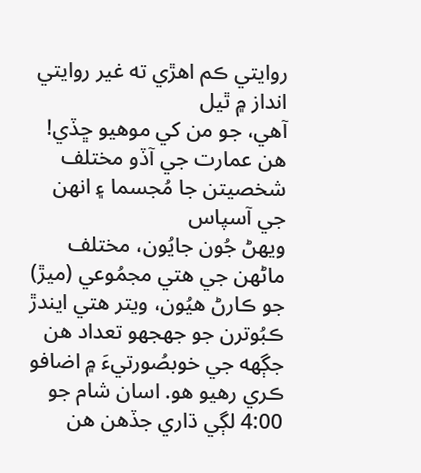روايتي ڪم اهڙي ته غير روايتي انداز ۾ ٿيل
آهي، جو من کي موهيو ڇڏي! هن عمارت جي آڏو مختلف شخصيتن جا مُجسما ۽ انهن جي آسپاس
ويهڻ جُون جايُون، مختلف ماڻهن جي هتي مجمُوعي (ميڙ) جو ڪارڻ هيُون، ويتر هتي ايندڙ
ڪبُوترن جو جھجھو تعداد هن جڳهه جي خوبصُورتيءَ ۾ اضافو ڪري رهيو هو. اسان شام جو
4:00 لڳي ڌاري جڏهن هن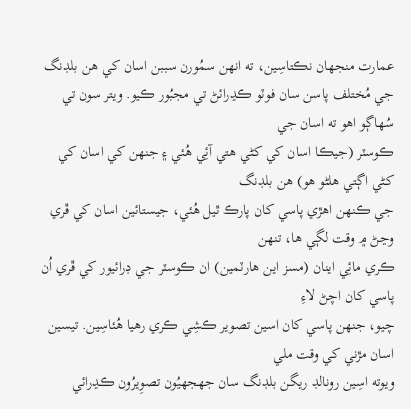عمارت منجھان نڪتاسِين، ته انهن سمُورن سببن اسان کي هن بلڊنگ
جي مُختلف پاسن سان فوٽو ڪڍرائڻ تي مجبُور ڪيو. ويتر سون تي سُهاڳو اهو ته اسان جي
ڪوسٽر (جيڪا اسان کي کڻي هتي آئِي هُئي ۽ جنهن کي اسان کي کڻي اڳتي هلڻو هو) هن بلڊنگ
جي ڪنهن اهڙي پاسي کان پارڪ ٿيل هُئي، جيستائين اسان کي ڦري وڃڻ ۾ وقت لڳي ها، تنهن
ڪري مائِي اينان (مسز اين هارٽمين) ان ڪوسٽر جي ڊرائيور کي ڦري اُن پاسي کان اچڻ لاءِ
چيو، جنهن پاسي کان اسين تصوير ڪشِي ڪري رهيا هُئاسِين. تيسين اسان مڙني کي وقت ملي
ويوته اسِين رونالڊ ريگن بلڊنگ سان جھجھيُون تصوِيرُون ڪڍرائي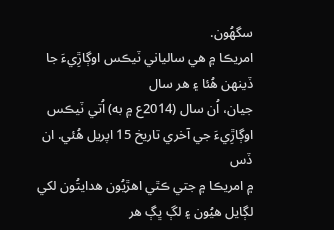سگھُون.
امريڪا ۾ هي سالياني ٽيڪس اوڳاڙِيءَ جا ڏينهن هُئا ۽ هر سال
جيان، اُن سال (2014ع ۾ به) اُتي ٽيڪس اوڳاڙِيءَ جي آخري تاريخ 15 اپريل هُئي. ان ڏس
۾ امريڪا ۾ جتي ڪٿي اهڙيُون هدايتُون لکي لڳايل هيُون ۽ لڳ ڀڳ هر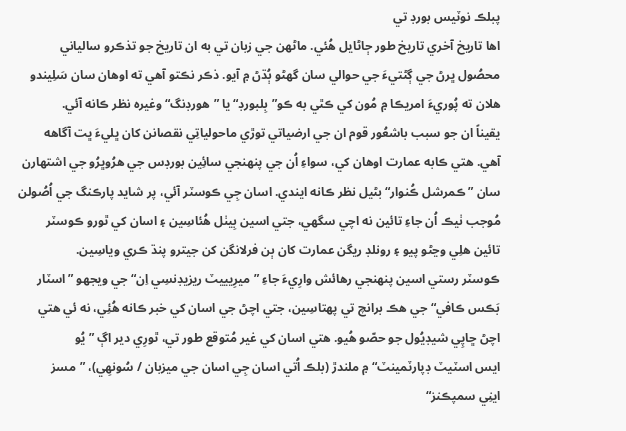پبلڪ نوٽيس بورڊ تي
اها تاريخ آخري تاريخ طور ڄاڻايل هُئي. ماڻهن جي زبان تي به ان تاريخ جو تذڪرو سالياني
محصُول ڀرڻ جي ڳڻتيءَ جي حوالي سان گھڻو ٻُڌڻ ۾ آيو. ذڪر نڪتو آهي ته اوهان سان سَلِيندو
هلان ته پُوريءَ امريڪا ۾ مُون کي ڪٿي به ڪو”بِلبورڊ“ يا ”هورڊنگ“ وغيره نظر ڪانه آئي.
يقيناً ان جو سبب باشعُور قوم ان جي ارضياتي توڙي ماحولياتِي نقصانن کان ڀليءَ ڀت آگاهه
آهي. هتي ڪابه عمارت اوهان کي، سواءِ اُن جي پنهنجي سائِين بورڊس جي هرُوڀرُو جي اشتهارن
سان ”ڪمرشل ڪُنوار“ بڻيل نظر ڪانه ايندي. اسان جِي ڪوسٽر آئي، پر شايد پارڪنگ جي اُصُولن
مُوجب ٺيڪ اُن جاءِ تائين نه اچي سگھي، جتي اسين بِيٺل هُئاسِين ۽ اسان کي ٿورو ڪوسٽر
تائين هلِي وڃڻو پيو ۽ رونلڊ ريگن عمارت کان ٻن فرلانگن کن جيترو پنڌ ڪري وياسِين.
ڪوسٽر رستي اسين پنهنجي رهائش وارِيءَ جاءِ ”ميرِيييٽ ريزيڊنسِي اِن“ جي ويجھو ”اسٽار
بَڪس ڪافي“ جي هڪ برانچ تي پهتاسِين، جتي اچڻ جي اسان کي خبر ڪانه هُئِي، نه ئي هتي
اچڻ ڇاپِي شيڊيُول جو حصّو هُيو. هتي اسان کي غير مُتوقع طور تي، ٿورِي دير اڳ ”يُو
ايس اسٽيٽ ڊپارٽمينٽ“ ۾ ملندڙ (بلڪ اُتي اسان جِي اسان جي ميزبان / سُونهِي)، ”مسز
اينِي سمپڪنز“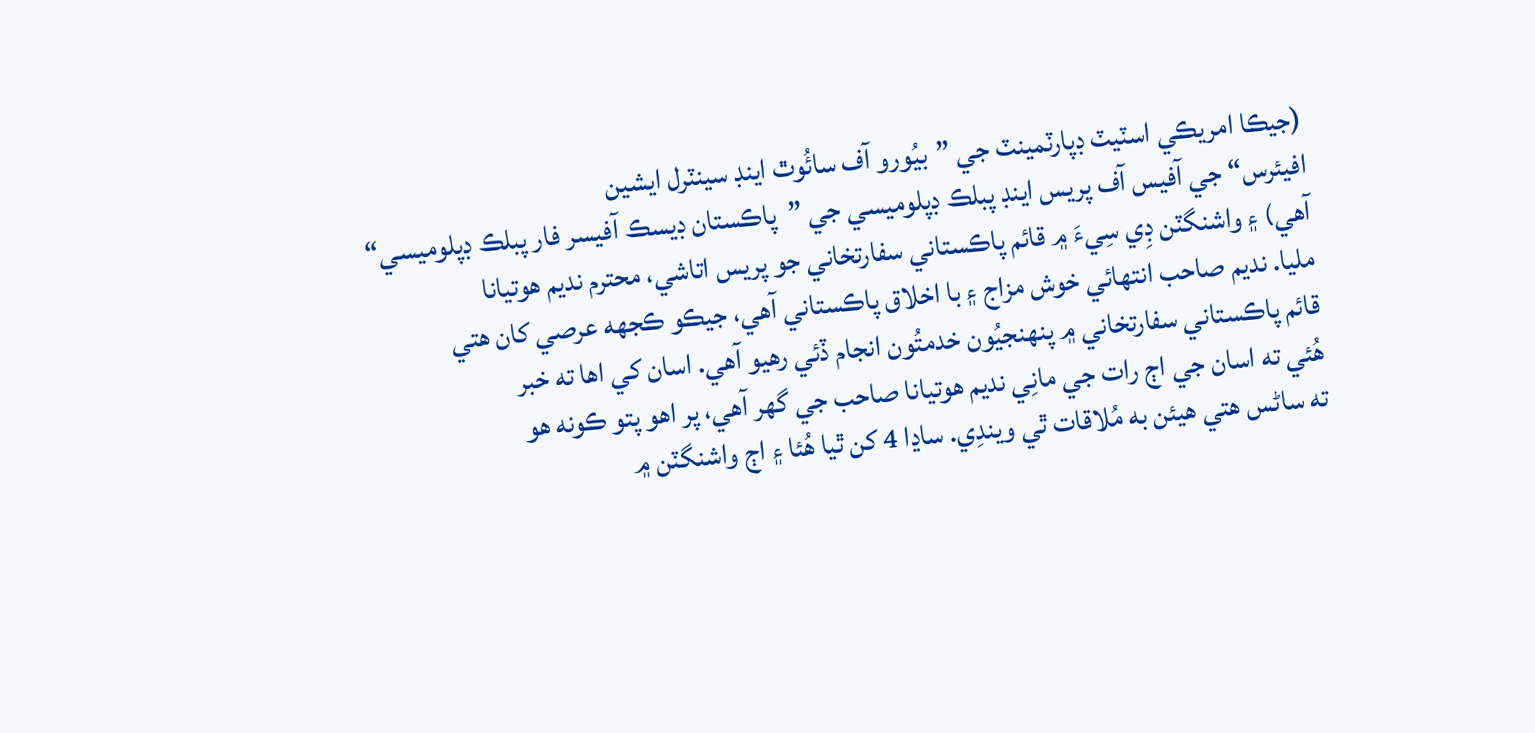(جيڪا امريڪي اسٽيٽ ڊپارٽمينٽ جي ”بيُورو آف سائُوٿ اينڊ سينٽرل ايشين
افيئرس“ جي آفيس آف پريس اينڊ پبلڪ ڊپلوميسي جي ”پاڪستان ڊيسڪ آفيسر فار پبلڪ ڊپلوميسي“
آهي) ۽ واشنگٽن ڊِي سِيءَ ۾ قائم پاڪستاني سفارتخاني جو پريس اتاشي، محترم نديم هوتيانا
مليا. نديم صاحب انتهائي خوش مزاج ۽ با اخلاق پاڪستاني آهي، جيڪو ڪجھه عرصي کان هتي
قائم پاڪستاني سفارتخاني ۾ پنهنجيُون خدمتُون انجام ڏئي رهيو آهي. اسان کي اها ته خبر
هُئي ته اسان جي اڄ رات جي مانِي نديم هوتيانا صاحب جي گھر آهي، پر اهو پتو ڪونه هو
ته ساڻس هتي هيئن به مُلاقات ٿي ويندِي. ساڍا 4 کن ٿيا هُئا ۽ اڄ واشنگٽن ۾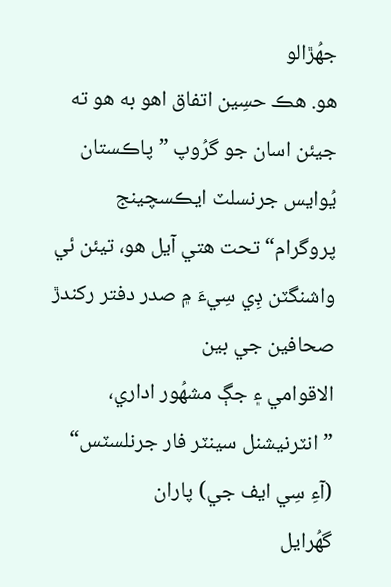جھُڙالو
هو. هڪ حسِين اتفاق اهو به هو ته جيئن اسان جو گرُوپ ”پاڪستان يُوايس جرنسلٽ ايڪسچينج
پروگرام“ تحت هتي آيل هو، تيئن ئي واشنگٽن ڊِي سِيءَ ۾ صدر دفتر رکندڙ صحافين جي بين
الاقوامي ۽ جڳ مشهُور اداري، ”انٽرنيشنل سينٽر فار جرنلسٽس“ (آءِ سِي ايف جي) پاران
گھُرايل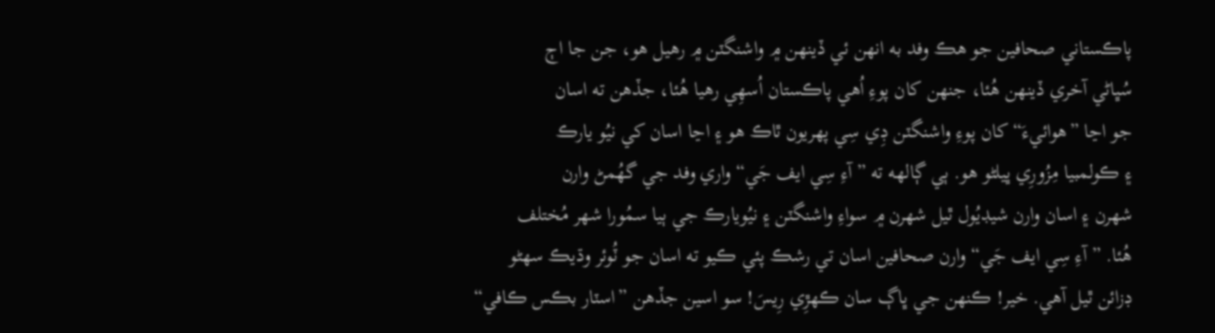پاڪستاني صحافين جو هڪ وفد به انهن ئي ڏينهن ۾ واشنگٽن ۾ رهيل هو، جن جا اڄ
سُڀاڻي آخري ڏينهن هُئا، جنهن کان پوءِ اُهي پاڪستان اُسهِي رهيا هُئا، جڏهن ته اسان
جو اڃا ”هوائيءَ“ کان پوءِ واشنگٽن ڊِي سِي پهريون ٿاڪ هو ۽ اڃا اسان کي نيُو يارڪ
۽ ڪولمبيا مِزُورِي ڀيلڻو هو. ٻي ڳالهه ته ”آءِ سِي ايف جَي“ واري وفد جي گھُمڻ وارن
شهرن ۽ اسان وارن شيڊيُول ٿيل شهرن ۾ سواءِ واشنگٽن ۽ نيُويارڪ جي ٻيا سمُورا شهر مُختلف
هُئا. ”آءِ سِي ايف جَي“ وارن صحافين اسان تي رشڪ پئي ڪيو ته اسان جو ٽُوئر وڌيڪ سهڻو
ڊزائن ٿيل آهي. خير! ڪنهن جي ڀاڳ سان ڪهڙِي رِيسَ! سو اسين جڏهن ”اسٽار بڪس ڪافي“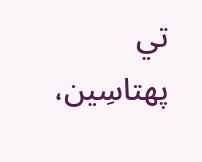تي
پهتاسِين،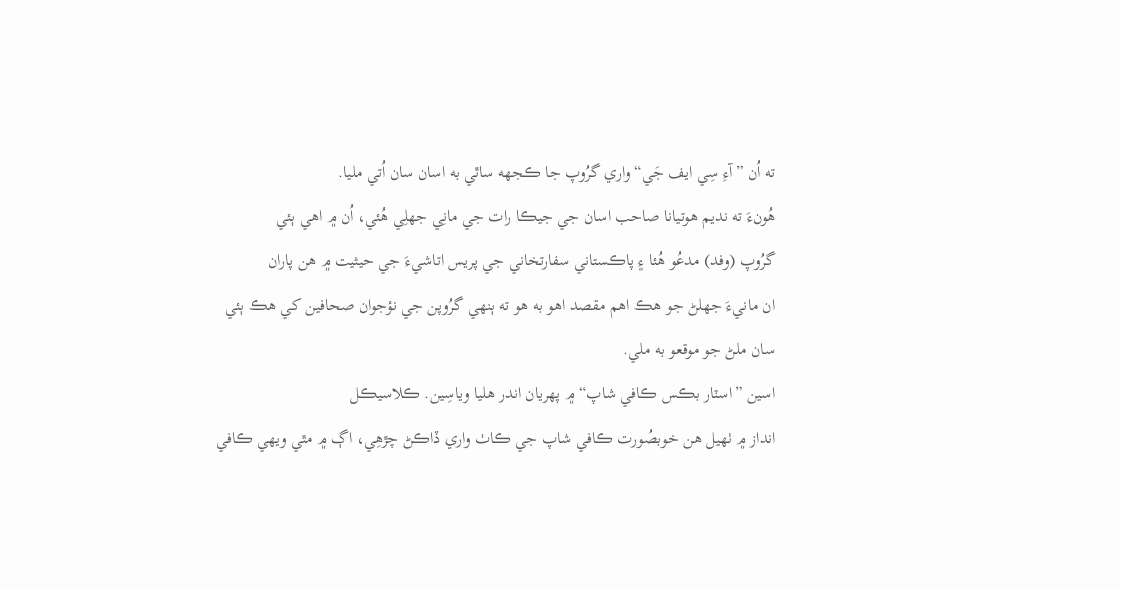ته اُن ”آءِ سِي ايف جَي“ واري گرُوپ جا ڪجهه ساٿي به اسان سان اُتي مليا.
هُونءَ ته نديم هوتيانا صاحب اسان جي جيڪا رات جي مانِي جھلِي هُئي، اُن ۾ اهي ٻئي
گرُوپ (وفد) مدعُو هُئا ۽ پاڪستاني سفارتخاني جي پريس اتاشيءَ جي حيثيت ۾ هن پاران
ان مانيءَ جھلڻ جو هڪ اهم مقصد اهو به هو ته ٻنهي گرُوپن جي نؤجوان صحافين کي هڪ ٻئي
سان ملڻ جو موقعو به ملي.
اسين ”اسٽار بڪس ڪافي شاپ“ ۾ پهريان اندر هليا وياسِين. ڪلاسيڪل
انداز ۾ ٺهيل هن خوبصُورت ڪافي شاپ جي ڪاٺ واري ڏاڪڻ چڙهِي، اڳ ۾ مٿي ويهي ڪافي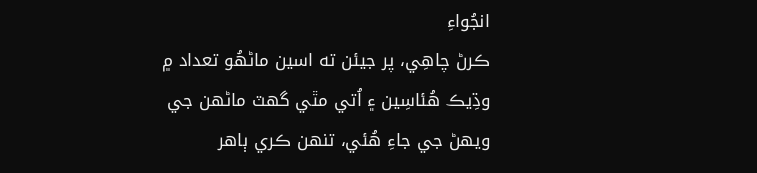انجُواءِ
ڪرڻ چاهِي، پر جيئن ته اسين ماڻهُو تعداد ۾ وڌِيڪ هُئاسِين ۽ اُتي مٿي گھٽ ماڻهن جي
ويهڻ جي جاءِ هُئي، تنهن ڪري ٻاهر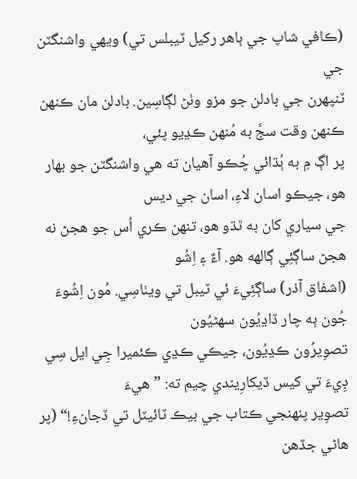(ڪافي شاپ جي ٻاهر رکيل ٽيبلس تي) ويهي واشنگٽن جي
ٽنپهرن جي بادلن جو مزو وٺڻ لڳاسِين. بادلن مان ڪنهن ڪنهن وقت سجَّ به مُنهن ڪڍيو پئي،
پر اڳ ۾ به ٻُڌائي چُڪو آهيان ته هي واشنگٽن جو بهار هو، جيڪو اسان لاءِ، اسان جي ديس
جي سياري کان به ٿڌو هو، تنهن ڪري اُس جو هجڻ نه هجڻ ساڳئِي ڳالهه هو. آءٌ ۽ اِشُو
(اشفاق آذر) ساڳئِيءَ ئي ٽيبل تي ويٺاسِي. مُون اِشُوءَ جُون ٻه چار ڏاڍيُون سهڻيُون
تصوِيرُون ڪڍيُون، جيڪي ڪڍي ڪئميرا جِي ايل سِي ڊِيءَ تي کيس ڏيکارِيندي چيم ته: ”هيءَ
تصوِير پنهنجي ڪتاب جي بيڪ ٽائيٽل تي ڏجانءِ!“ (پر هاڻي جڏهن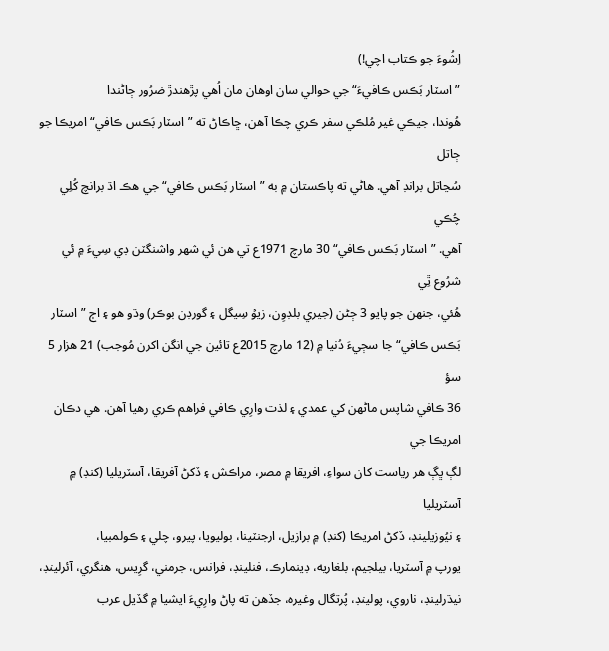اِشُوءَ جو ڪتاب اچي!)
”اسٽار بَڪس ڪافيءَ“ جي حوالي سان اوهان مان اُهي پڙهندڙ ضرُور ڄاڻندا
هُوندا، جيڪي غير مُلڪي سفر ڪري چڪا آهن، ڇاڪاڻ ته ”اسٽار بَڪس ڪافي“ امريڪا جو ڄاتل
سُڃاتل برانڊ آهي. هاڻي ته پاڪستان ۾ به ”اسٽار بَڪس ڪافي“ جي هڪ اڌ برانچ کُلِي چُڪي
آهي. ”اسٽار بَڪس ڪافي“ 30 مارچ 1971ع تي هن ئي شهر واشنگٽن ڊي سِيءَ ۾ ئي شرُوع ٿِي
هُئي، جنهن جو پايو 3 ڄڻن (جيري بلڊوِن، زيوۡ سِيگل ۽ گورڊن بوڪر) وڌو هو ۽ اڄ ”اسٽار
بَڪس ڪافي“ جا سڄيءَ دُنيا ۾ (12 مارچ 2015ع تائين جي انگن اکرن مُوجب) 21 هزار 5 سؤ
36 ڪافي شاپس ماڻهن کي عمدي ۽ لذت وارِي ڪافي فراهم ڪري رهيا آهن. هي دڪان امريڪا جي
لڳ ڀڳ هر رياست کان سواءِ، افريقا ۾ مصر، مراڪش ۽ ڏکڻ آفريقا، آسٽريليا (کنڊ) ۾ آسٽريليا
۽ نيُوزيلينڊ، ڏکڻ امريڪا (کنڊ) ۾ برازيل، ارجنٽينا، بوليويا، پيرو، چلي ۽ ڪولمبيا،
يورپ ۾ آسٽريا، بيلجيم، بلغاريه، ڊينمارڪ، فنلينڊ، فرانس، جرمني، گرِيس، هنگري، آئرلينڊ،
نيڌرلينڊ، ناروي، پولينڊ، پُرتگال وغيره، جڏهن ته پاڻ وارِيءَ ايشيا ۾ گڏيل عرب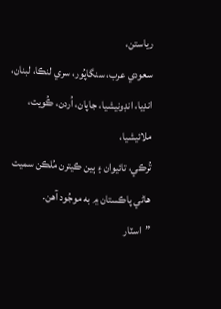رياستن،
سعودي عرب، سنگاپُور، سري لنڪا، لبنان، انڊيا، انڊونيشيا، جاپان، اُردن، ڪُويت، ملائيشيا،
تُرڪي، تائيوان ۽ ٻين ڪيترن مُلڪن سميت هاڻي پاڪستان ۾ به موجُود آهن.
”اسٽار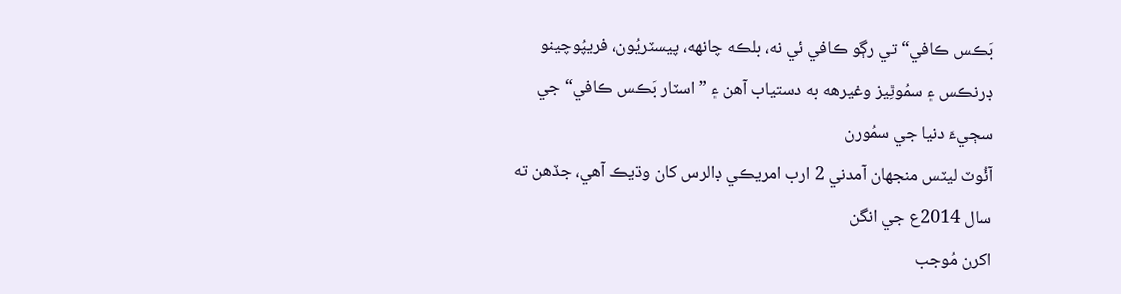بَڪس ڪافي“ تي رڳو ڪافي ئي نه، بلڪه چانهه، پيسٽريُون، فريپُوچينو
ڊرنڪس ۽ سمُوٿِيز وغيرهه به دستياب آهن ۽ ”اسٽار بَڪس ڪافي“ جي سڄيءَ دنيا جي سمُورن
آئُوٽ ليٽس منجھان آمدني 2 ارب امريڪي ڊالرس کان وڌيڪ آهي، جڏهن ته سال 2014ع جي انگن
اکرن مُوجب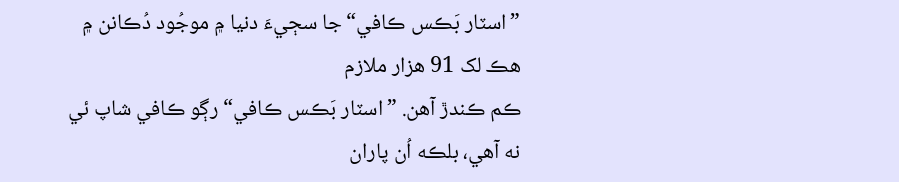”اسٽار بَڪس ڪافي“ جا سڄيءَ دنيا ۾ موجُود دُڪانن ۾ هڪ لک 91 هزار ملازم
ڪم ڪندڙ آهن. ”اسٽار بَڪس ڪافي“ رڳو ڪافي شاپ ئي نه آهي، بلڪه اُن پاران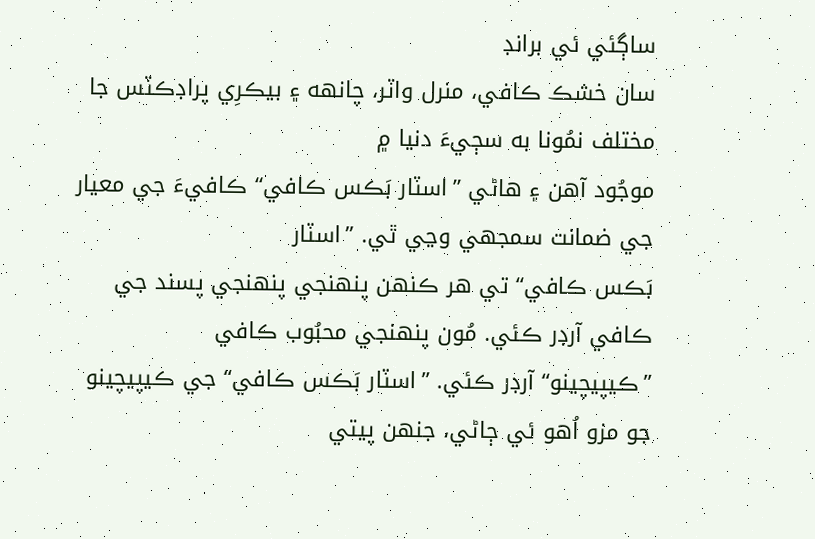ساڳئي ئي برانڊ
سان خشڪ ڪافي، منرل واٽر، چانهه ۽ بيڪرِي پراڊڪٽس جا مختلف نمُونا به سڄيءَ دنيا ۾
موجُود آهن ۽ هاڻي ”اسٽار بَڪس ڪافي“ ڪافيءَ جي معيار جي ضمانت سمجھي وڃي ٿي. ”اسٽار
بَڪس ڪافي“ تي هر ڪنهن پنهنجي پنهنجي پسند جي ڪافي آرڊر ڪئي. مُون پنهنجي محبُوب ڪافي
”ڪيپيچينو“ آرڊر ڪئي. ”اسٽار بَڪس ڪافي“ جي ڪيپيچينو جو مزو اُهو ئي ڄاڻي، جنهن پيتي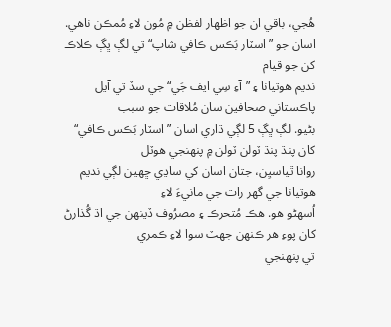هُجي، باقي ان جو اظهار لفظن ۾ مُون لاءِ مُمڪن ناهي.
اسان جو ”اسٽار بَڪس ڪافي شاپ“ تي لڳ ڀڳ ڪلاڪ کن جو قيام
نديم هوتيانا ۽ ”آءِ سِي ايف جَي“ جي سڏ تي آيل پاڪستاني صحافين سان مُلاقات جو سبب
بڻيو. لڳ ڀڳ 5 لڳي ڌاري اسان ”اسٽار بَڪس ڪافي“ کان پنڌ پنڌ ٽولن ٽولن ۾ پنهنجي هوٽل
روانا ٿياسيِن، جتان اسان کي ساڍي ڇهين لڳي نديم هوتيانا جي گھر رات جي مانيءَ لاءِ
اُسهڻو هو. هڪ مُتحرڪ ۽ مصرُوف ڏينهن جي اڌ گُذارڻ کان پوءِ هر ڪنهن جھٽ سوا لاءِ ڪمري
تي پنهنجي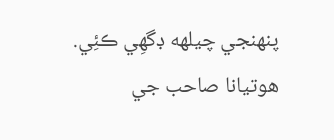پنهنجي چيلهه ڊگھِي ڪئِي. هوتيانا صاحب جي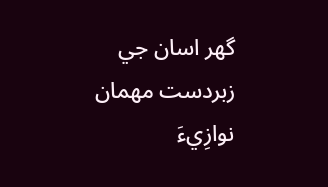گھر اسان جي زبردست مهمان نوازِيءَ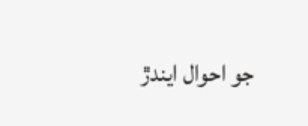جو احوال ايندڙ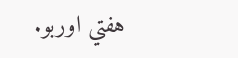هفتي اوربو.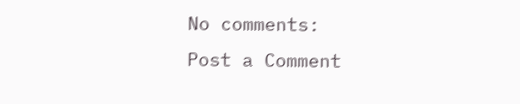No comments:
Post a Comment